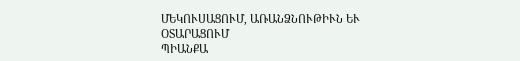ՄԵԿՈՒՍԱՑՈՒՄ, ԱՌԱՆՁՆՈՒԹԻՒՆ ԵՒ ՕՏԱՐԱՑՈՒՄ
ՊԻԱՆՔԱ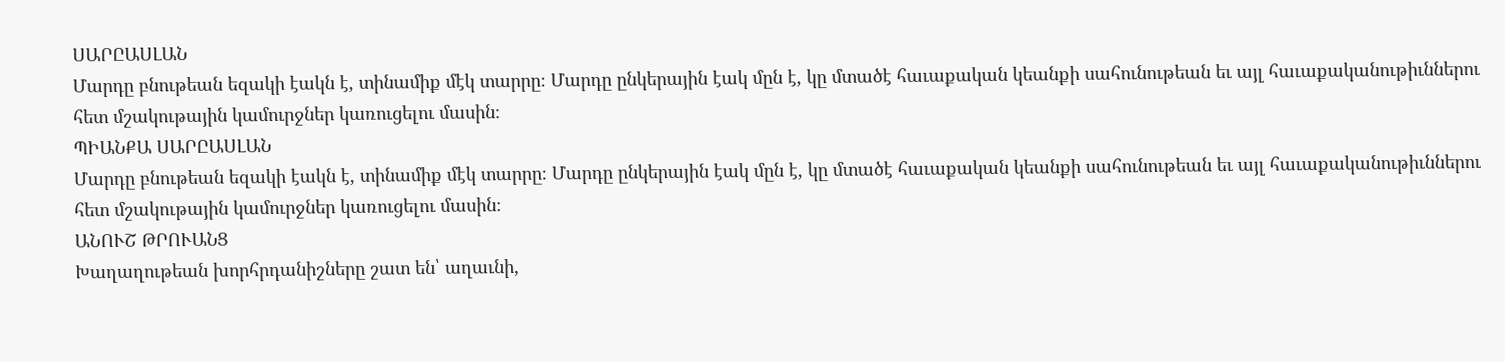ՍԱՐԸԱՍԼԱՆ
Մարդը բնութեան եզակի էակն է, տինամիք մէկ տարրը։ Մարդը ընկերային էակ մըն է, կը մտածէ հաւաքական կեանքի սահունութեան եւ այլ հաւաքականութիւններու հետ մշակութային կամուրջներ կառուցելու մասին։
ՊԻԱՆՔԱ ՍԱՐԸԱՍԼԱՆ
Մարդը բնութեան եզակի էակն է, տինամիք մէկ տարրը։ Մարդը ընկերային էակ մըն է, կը մտածէ հաւաքական կեանքի սահունութեան եւ այլ հաւաքականութիւններու հետ մշակութային կամուրջներ կառուցելու մասին։
ԱՆՈՒՇ ԹՐՈՒԱՆՑ
Խաղաղութեան խորհրդանիշները շատ են՝ աղաւնի,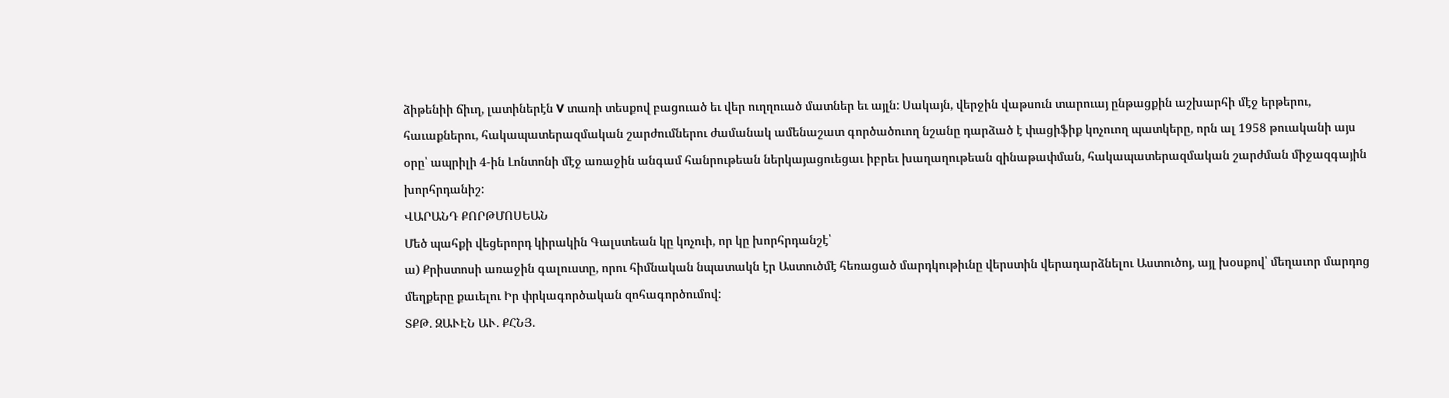ձիթենիի ճիւղ, լատիներէն V տառի տեսքով բացուած եւ վեր ուղղուած մատներ եւ այլն: Սակայն, վերջին վաթսուն տարուայ ընթացքին աշխարհի մէջ երթերու, հաւաքներու, հակապատերազմական շարժումներու ժամանակ ամենաշատ գործածուող նշանը դարձած է փացիֆիք կոչուող պատկերը, որն ալ 1958 թուականի այս օրը՝ ապրիլի 4-ին Լոնտոնի մէջ առաջին անգամ հանրութեան ներկայացուեցաւ իբրեւ խաղաղութեան զինաթափման, հակապատերազմական շարժման միջազգային խորհրդանիշ:
ՎԱՐԱՆԴ ՔՈՐԹՄՈՍԵԱՆ
Մեծ պահքի վեցերորդ կիրակին Գալստեան կը կոչուի, որ կը խորհրդանշէ՝
ա) Քրիստոսի առաջին գալուստը, որու հիմնական նպատակն էր Աստուծմէ հեռացած մարդկութիւնը վերստին վերադարձնելու Աստուծոյ, այլ խօսքով՝ մեղաւոր մարդոց մեղքերը քաւելու Իր փրկագործական զոհագործումով:
ՏՔԹ. ԶԱՒԷՆ ԱՒ. ՔՀՆՅ.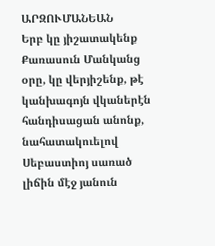ԱՐԶՈՒՄԱՆԵԱՆ
Երբ կը յիշատակենք Քառասուն Մանկանց օրը, կը վերյիշենք, թէ կանխագոյն վկաներէն հանդիսացան անոնք, նահատակուելով Սեբաստիոյ սառած լիճին մէջ յանուն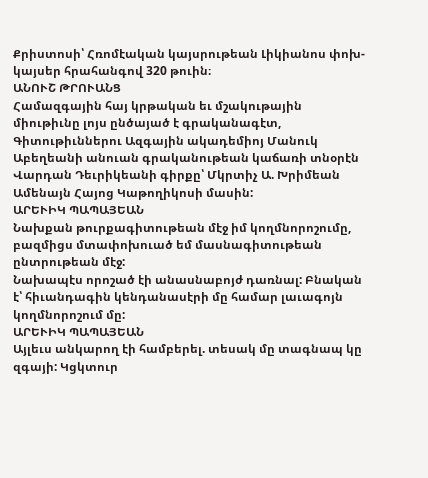Քրիստոսի՝ Հռոմէական կայսրութեան Լիկիանոս փոխ-կայսեր հրահանգով 320 թուին։
ԱՆՈՒՇ ԹՐՈՒԱՆՑ
Համազգային հայ կրթական եւ մշակութային միութիւնը լոյս ընծայած է գրականագէտ, Գիտութիւններու Ազգային ակադեմիոյ Մանուկ Աբեղեանի անուան գրականութեան կաճառի տնօրէն Վարդան Դեւրիկեանի գիրքը՝ Մկրտիչ Ա. Խրիմեան Ամենայն Հայոց Կաթողիկոսի մասին:
ԱՐԵՒԻԿ ՊԱՊԱՅԵԱՆ
Նախքան թուրքագիտութեան մէջ իմ կողմնորոշումը, բազմիցս մտափոխուած եմ մասնագիտութեան ընտրութեան մէջ:
Նախապէս որոշած էի անասնաբոյժ դառնալ: Բնական է՝ հիւանդագին կենդանասէրի մը համար լաւագոյն կողմնորոշում մը:
ԱՐԵՒԻԿ ՊԱՊԱՅԵԱՆ
Այլեւս անկարող էի համբերել. տեսակ մը տագնապ կը զգայի: Կցկտուր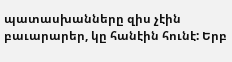պատասխանները զիս չէին բաւարարեր, կը հանէին հունէ: Երբ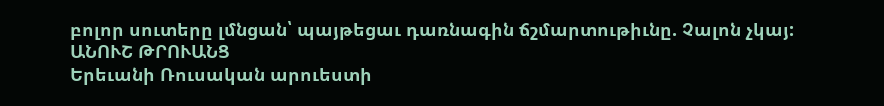բոլոր սուտերը լմնցան՝ պայթեցաւ դառնագին ճշմարտութիւնը. Չալոն չկայ:
ԱՆՈՒՇ ԹՐՈՒԱՆՑ
Երեւանի Ռուսական արուեստի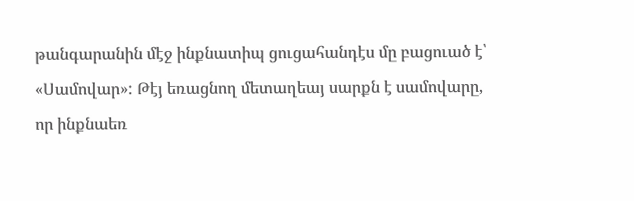թանգարանին մէջ ինքնատիպ ցուցահանդէս մը բացուած է՝ «Սամովար»: Թէյ եռացնող մետաղեայ սարքն է սամովարը, որ ինքնաեռ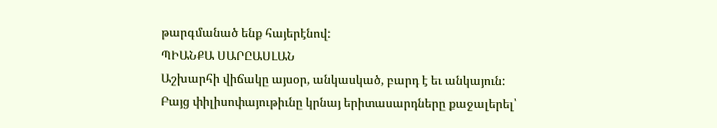թարգմանած ենք հայերէնով:
ՊԻԱՆՔԱ ՍԱՐԸԱՍԼԱՆ
Աշխարհի վիճակը այսօր, անկասկած, բարդ է եւ անկայուն: Բայց փիլիսոփայութիւնը կրնայ երիտասարդները քաջալերել՝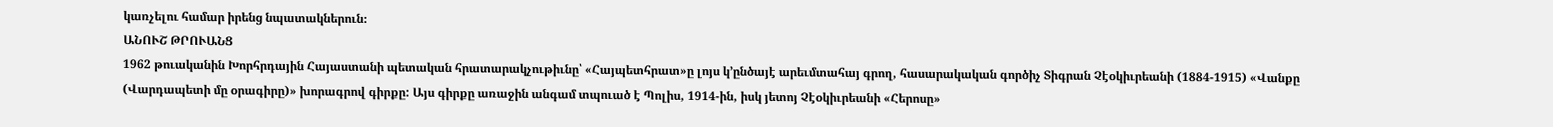կառչելու համար իրենց նպատակներուն։
ԱՆՈՒՇ ԹՐՈՒԱՆՑ
1962 թուականին Խորհրդային Հայաստանի պետական հրատարակչութիւնը՝ «Հայպետհրատ»ը լոյս կ՚ընծայէ արեւմտահայ գրող, հասարակական գործիչ Տիգրան Չէօկիւրեանի (1884-1915) «Վանքը (Վարդապետի մը օրագիրը)» խորագրով գիրքը: Այս գիրքը առաջին անգամ տպուած է Պոլիս, 1914-ին, իսկ յետոյ Չէօկիւրեանի «Հերոսը»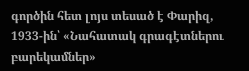գործին հետ լոյս տեսած է Փարիզ, 1933-ին՝ «Նահատակ գրագէտներու բարեկամներ»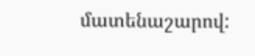մատենաշարով: